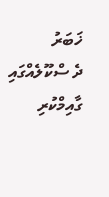ޚަބަރު
ދެ ސްކޫލެއްގައި ގާއިމްކުރި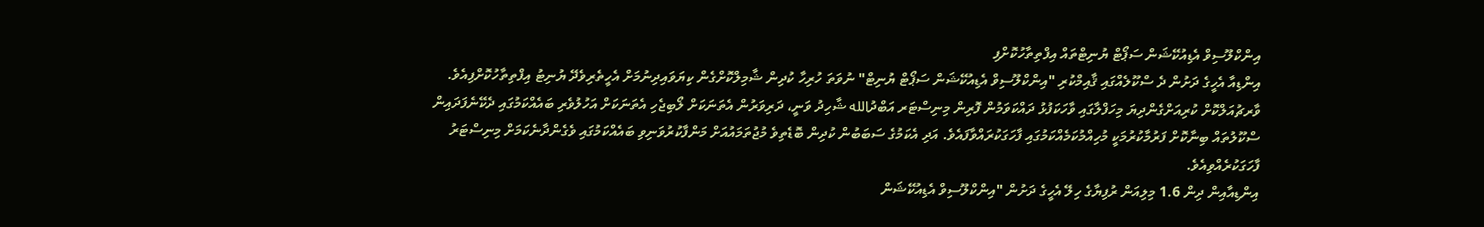އިންކްލޫސިވް އެޑިއުކޭޝަން ސަޕޯޓް ޔުނިޓްތައް އިފްތިތާހުކޮށްފި
އިންޑިއާ އެހީގެ ދަށުން ދެ ސްކޫލެއްގައި ޤާއިމްކުރި "އިންކްލޫސިވް އެޑިއުކޭޝަން ސަޕޯޓް ޔުނިޓް" ނުވަތަ ހުރިހާ ކުދިން ޝާމިލްކޮށްގެން ކިޔަވައިދިނުމަށް އެހީތެރިވެދޭ ޔުނިޓު އިފްތިތާހުކޮށްފިއެވެ.
ވާރޗުއަލްކޮށް ކުރިއަށްގެންދިޔަ މިހަފްލާގައި ވާހަކަފުޅު ދައްކަވަމުން ފޮރިން މިނިސްޓަރ އަބްދުالله ޝާހިދު ވަނީ، ދަރިވަރުން އެތަނަކަށް ލޯބިޖެހި އެތަނަކަށް އަހުލުވެރި ބައެއްކަމުގައި ދެކޭނެފަދައިން ސްކޫލުތައް ބިނާކޮށް ފަރުމާކުރުމަކީ މުހިއްމުކަމެއްކަމުގައި ފާހަގަކުރައްވާފައެވެ. އަދި އެކަމުގެ ސަބަބުން ކުދިން ބޮޑެތިވެ މުޖުތަމައުއަށް މަންފާކުރުވަނިވި ބައެއްކަމުގައި ވެގެންދާނެކަމަށް މިނިސްޓަރު ފާހަގަކުރެއްވިއެވެ.
އިންޑިއާއިން ދިން 1.6 މިލިއަން ރުފިޔާގެ ހިލޭ އެހީގެ ދަށުން "އިންކްލޫސިވް އެޑިއުކޭޝަން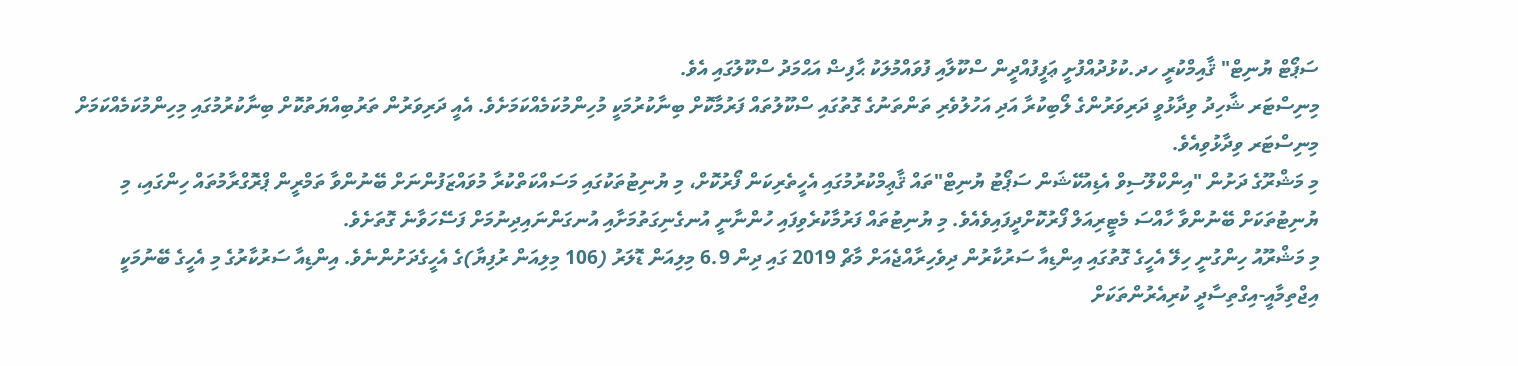ސަޕޯޓް ޔުނިޓް" ޤާއިމްކުރީ ހދ.ކުޅުދުއްފުށީ ޢަފީފުއްދީން ސްކޫލާއި ފުވައްމުލަކު ޙާފިޟް އަޙްމަދު ސްކޫލުގައި އެވެ.
މިނިސްޓަރ ޝާހިދު ވިދާޅުވީ ދަރިވަރުންގެ ލޯބިކުރާ އަދި އަހުލުވެރި ތަންތަނުގެ ގޮތުގައި ސްކޫލުތައް ފަރުމާކޮށް ބިނާކުރުމަކީ މުހިންމުކަމެއްކަމަށެވެ. އެއީ ދަރިވަރުން ތަރުބިއްޔަތުކޮށް ބިނާކުރުމުގައި މިހިންމުކަމެއްކަމަށް މިނިސްޓަރ ވިދާޅުވިއެވެ.
މި މަޝްރޫގެ ދަށުން "އިންކްލޫސިވް އެޑިއުކޭޝަން ސަޕޯޓު ޔުނިޓް"ތައް ޤާޢިމްކުރުމުގައި އެހީތެރިކަން ފޯރުކޮށް، މި ޔުނިޓުތަކުގައި މަސައްކަތްކުރާ މުވައްޒަފުންނަށް ބޭނުންވާ ތަމްރީން ޕްރޮގްރާމުތައް ހިންގައި، މި ޔުނިޓުތަކަށް ބޭނުންވާ ހާއްސަ މެޓީރިއަލް ފޯރުކޮށްދީފައިވެއެވެ. މި ޔުނިޓުތައް ފަރުމާކުރެވިފައި ހުންނާނީ އުނގެނިގަތުމަށާއި އުނގަންނައިދިނުމަށް ފަސޭހަވާނެ ގޮތަށެވެ.
މި މަޝްރޫއު ހިންގުނީ ހިލޭ އެހީގެ ގޮތުގައި އިންޑިއާ ސަރުކާރުން ދިވެހިރާއްޖެއަށް މާޗް 2019 ގައި ދިން 6.9 މިލިއަން ޑޮލަރު (106 މިލިއަން ރުފިޔާ)ގެ އެހީގެދަށުންނެވެ. އިންޑިއާ ސަރުކާރުގެ މި އެހީގެ ބޭނުމަކީ އިޖްތިމާއީ-އިގްތިސާދީ ކުރިއެރުންތަކަށް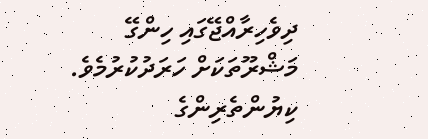ދިވެހިރާއްޖޭގައި ހިންގޭ މަޝްރޫތަކަށް ހަރަދުކުރުމެވެ.
ކިޔުންތެރިންގެ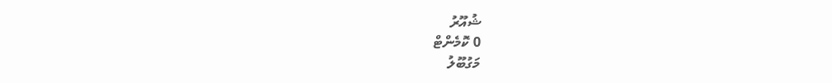ޝުއޫރު
0 ކޮމެންޓް
މަގުބޫލު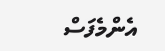އެންމެފަސް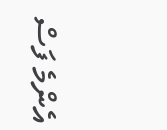އެންމެ ފަސް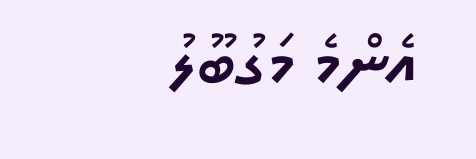އެންމެ މަގުބޫލު